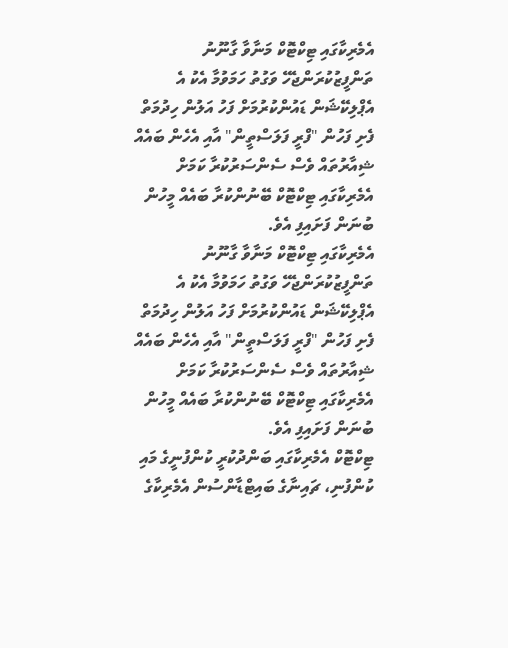އެމެރިކާގައި ޓިކްޓޮކް މަނާވާ ގާނޫނު ތަންފީޒުކުރަންޖެހޭ ވަގުތު ހަމަވުމާ އެކު އެ އެޕްލިކޭޝަން ޑައުންކުރުމަށް ފަހު އަލުން ހިދުމަތް ފެށި ފަހުން "ފްރީ ފަލަސްތީން" އާއި އެހެން ބައެއް ޝިއާރުތައް ވެސް ސެންސަރުކުރާ ކަމަށް އެމެރިކާގައި ޓިކްޓޮކް ބޭނުންކުރާ ބައެއް މީހުން ބުނަން ފަށައިފި އެވެ.
އެމެރިކާގައި ޓިކްޓޮކް މަނާވާ ގާނޫނު ތަންފީޒުކުރަންޖެހޭ ވަގުތު ހަމަވުމާ އެކު އެ އެޕްލިކޭޝަން ޑައުންކުރުމަށް ފަހު އަލުން ހިދުމަތް ފެށި ފަހުން "ފްރީ ފަލަސްތީން" އާއި އެހެން ބައެއް ޝިއާރުތައް ވެސް ސެންސަރުކުރާ ކަމަށް އެމެރިކާގައި ޓިކްޓޮކް ބޭނުންކުރާ ބައެއް މީހުން ބުނަން ފަށައިފި އެވެ.
ޓިކްޓޮކް އެމެރިކާގައި ބަންދުކުރީ ކުންފުނީގެ މައި ކުންފުނި، ޗައިނާގެ ބައިޓްޑާންސުން އެމެރިކާގެ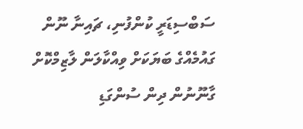ސަބްސިޑަރީ ކުންފުނި، ޗައިނާ ނޫން ގައުމެއްގެ ބަޔަކަށް ވިއްކާލަން ލާޒިމްކޮށް ގާނޫނުން ދިން ސުންގަޑި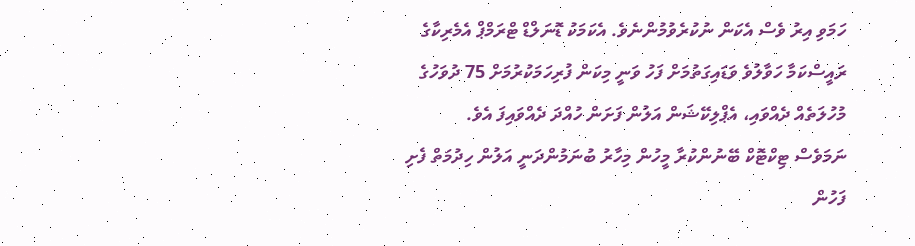ހަމަވި އިރު ވެސް އެކަން ނުކުރެވުމުންނެވެ. އެކަމަކު ޑޮނަލްޑް ޓްރަމްޕް އެމެރިކާގެ ރައީސްކަމާ ހަވާލުވެ ވަޑައިގަތުމަށް ފަހު ވަނީ މިކަން ފުރިހަމަކުރުމަށް 75 ދުވަހުގެ މުހުލަތެއް ދެއްވައި، އެޕްލިކޭޝަން އަލުން ފަށަން ހުއްދަ ދެއްވައިފަ އެވެ.
ނަމަވެސް ޓިކްޓޮކް ބޭނުންކުރާ މީހުން މިހާރު ބުނަމުންދަނީ އަލުން ހިދުމަތް ފެށި ފަހުން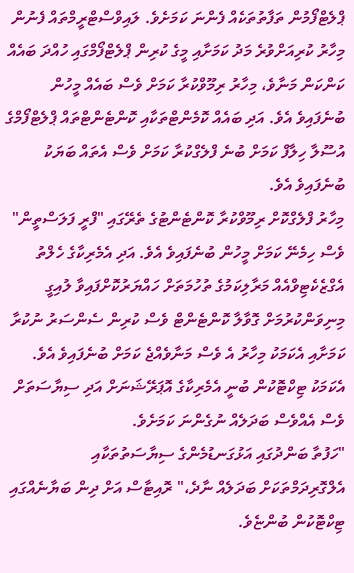ޕްލެޓްފޯމުން ތަފާތުތަކެއް ފެންނަ ކަމަށެވެ. ލައިވްސްޓްރީމްތައް ފެނުން މިހާރު ކުރިއަށްވުރެ މަދު ކަމަށާއި މީގެ ކުރިން ޕްލެޓްފޯމްގައި ހުއްދަ ބައެއް ކަންކަން މަނާވެ، މިހާރު ރިމޫވްކުރާ ކަމަށް ވެސް ބައެއް މީހުން ބުނެފައިވެ އެވެ. އަދި ބައެއް ކޮމެންޓްތަކާއި ކޮންޓެންޓްތައް ޕްލެޓްފޯމްގެ އުސޫލާ ހިލާފް ކަމަށް ބުނެ ފްލެގްކުރާ ކަމަށް ވެސް އެތައް ބަޔަކު ބުނެފައިވެ އެވެ.
މިހާރު ފްލެގްކޮށް ރިމޫވްކުރާ ކޮންޓެންޓުގެ ތެރޭގައި "ފްރީ ފަލަސްތީން" ވެސް ހިމެނޭ ކަމަށް މީހުން ބުނެފައިވެ އެވެ. އަދި އެމެރިކާގެ ހެލްތު އެގްޒެކެޓިވްއެއް މަރާލިކަމުގެ ތުހުމަތަށް ހައްޔަރުކޮށްފައިވާ ލުއިގީ މިނިވަންކުރުމަށް ގޮވާލާ ކޮންޓެންޓް ވެސް ކުރިން ސެންސަރު ނުކުރާ ކަމަށާއި އެކަމަކު މިހާރު އެ ވެސް މަނާވެއްޖެ ކަމަށް ބުނެފައިވެ އެވެ.
އެކަމަކު ޓިކްޓޮކުން ބުނީ އެމެރިކާގެ އޮޕަރޭޝަނަށް އަދި ސިޔާސަތަށް ވެސް އެއްވެސް ބަދަލެއް ނުގެންނަ ކަމަށެވެ.
"ހަފުތާ ބަންދުގައި އަޅުގަނޑުމެންގެ ސިޔާސަތުތަކާއި އެލްގޮރިދަމްތަކަށް ބަދަލެއް ނާދެ،" ރޮއިޓާސް އަށް ދިން ބަޔާނެއްގައި ޓިކްޓޮކުން ބުންޏެވެ.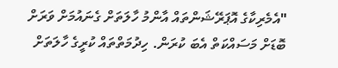"އެމެރިކާގެ އޮޕަރޭޝަންތައް އާންމު ހާލަތަށް ގެނައުމަށް ވަރަށް ބޮޑަށް މަސައްކަތް އެބަ ކުރަން. ހިދުމަތްތައް ކުރީގެ ހާލަތަށް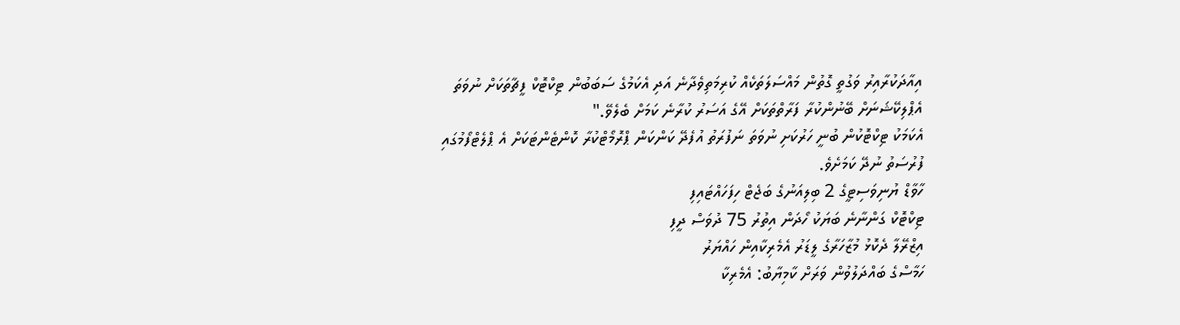އިއާދަކުރާއިރު ވަގުތީ ގޮތުން މައްސަލަތަކެއް ކުރިމަތިވެދާނެ އަދި އެކަމުގެ ސަބަބުން ޓިކްޓޮކް ފީޗާތަކަށް ނުވަތަ އެޕްލިކޭޝަނަށް ބޭނުންކުރާ ފަރާތްތަކަށް އޭގެ އަސަރު ކުރާނެ ކަމަށް ބެލެވޭ."
އެކަމަކު ޓިކްޓޮކުން ބުނީ ހަރުކަށި ނުވަތަ ނަފުރަތު އުފެދޭ ކަންކަން ޕްރޮމޯޓްކުރާ ކޮންޓެންޓަކަށް އެ ޕްލެޓްފޯމުގައި ފުރުސަތު ނުދޭ ކަމަށެވެ.
ހާވާޑް ޔުނިވަސިޓީގެ 2 ބިލިއަނުގެ ބަޖެޓް ހިފަހައްޓައިފި
ޓިކްޓޮކް ގަންނާނެ ބަޔަކު ހޯދަން އިތުރު 75 ދުވަސް ދީފި
އިޒްރޭލާ ދެކޮޅު މުޒާހަރާގެ ލީޑަރު އެމެރިކާއިން ހައްޔަރު
ހަމާސްގެ ބައްދަލުވުން ވަރަށް ކާމިޔާބު: އެމެރިކާ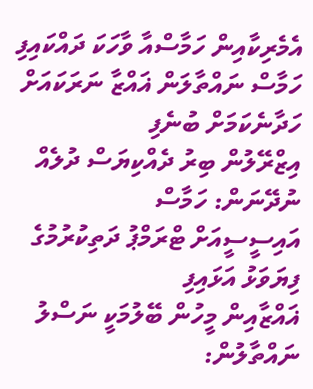އެމެރިކާއިން ހަމާސްއާ ވާހަކަ ދައްކައިފި
ހަމާސް ނައްތާލަން ޣައްޒާ ނަރަކައަށް ހަދާނެކަމަށް ބުނެފި
އިޒްރޭލުން ބިރު ދެއްކިޔަސް ދުލެއް ނުދޭނަން: ހަމާސް
އައިސީސީއަށް ޓްރަމްޕު ދަތިކުރުމުގެ ފިޔަވަޅު އަޅައިފި
ޣައްޒާއިން މީހުން ބޭލުމަކީ ނަސްލު ނައްތާލުން: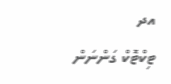އދ
ޓިކްޓޮކް ގަންނަން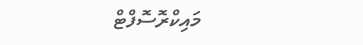މައިކްރޮސޮފްޓް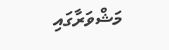މަޝްވަރާގައި